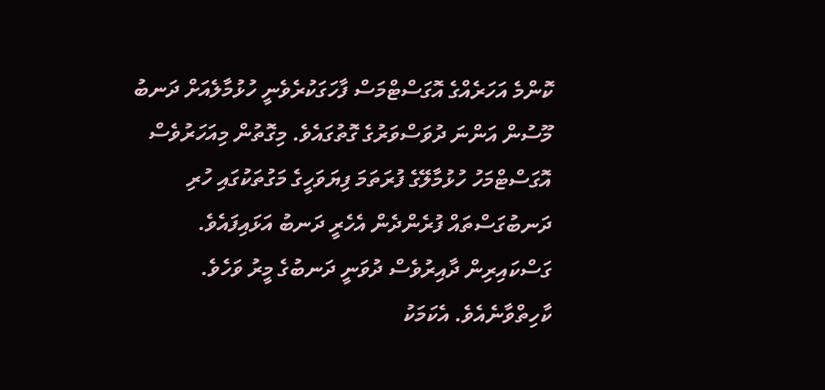ކޮންމެ އަހަރެއްގެ އޮގަސްޓްމަސް ފާހަގަކުރެވެނީ ހުޅުމާލެއަށް ދަނބު މޫސުން އަންނަ ދުވަސްވަރުގެ ގޮތުގައެވެ. މިގޮތުން މިއަހަރުވެސް އޮގަސްޓްމަހު ހުޅުމާލޭގެ ފުރަތަމަ ފިޔަވަހީގެ މަގުތަކުގައި ހުރި ދަނބުގަސްތައް ފުރެންދެން އެހެރީ ދަނބު އަޅައިފައެވެ. ގަސްކައިރިން ދާއިރުވެސް ދުވަނީ ދަނބުގެ މީރު ވަހެވެ. ކާހިތްވާނެއެވެ. އެކަމަކު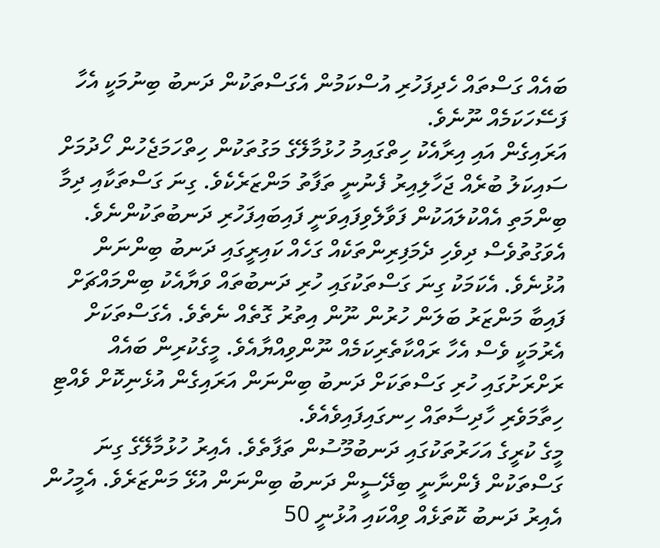ބައެއް ގަސްތައް ހެދިފަހުރި އުސްކަމުން އެގަސްތަކުން ދަނބު ބިނުމަކީ އެހާ ފަސޭހަކަމެއް ނޫނެވެ.
އަރައިގެން އައި އިރާއެކު ހިތްގައިމު ހުޅުމާލޭގެ މަގުތަކުން ހިތްހަމަޖެހުން ހޯދުމަށް ސައިކަލު ބުރެއް ޖަހާލިއިރު ފެނުނީ ތަފާތު މަންޒަރެކެވެ. ގިނަ ގަސްތަކާއި ދިމާ ބިންމަތި އެއްކުލައަކުން ފަވާލެވިފައިވަނީ ފައިބައިފަހުރި ދަނބުތަކުންނެވެ. އެވަގުތުވެސް ދިވެހި ދެމަފިރިންތަކެއް ގަހެއް ކައިރީގައި ދަނބު ބިންނަން އުޅުނެވެ. އެކަމަކު ގިނަ ގަސްތަކުގައި ހުރި ދަނބުތައް ވަޔާއެކު ބިންމައްޗަށް ފައިބާ މަންޒަރު ބަލަން ހުރުން ނޫން އިތުރު ގޮތެއް ނެތެވެ. އެގަސްތަކަށް އެރުމަކީ ވެސް އެހާ ރައްކާތެރިކަމެއް ނޫންވިއްޔާއެވެ. މީގެކުރިން ބައެއް ރަށްރަށުގައި ހުރި ގަސްތަކަށް ދަނބު ބިންނަން އަރައިގެން އުޅެނިކޮށް ވެއްޓި ހިތާމަވެރި ހާދިސާތައް ހިނގައިފައިވެއެވެ.
މީގެ ކުރީގެ އަހަރުތަކުގައި ދަނބުމޫސުން ތަފާތެވެ. އެއިރު ހުޅުމާލޭގެ ގިނަ ގަސްތަކުން ފެންނާނީ ބިދޭސީން ދަނބު ބިންނަން އުޅޭ މަންޒަރެވެ. އެމީހުން އެއިރު ދަނބު ކޮތަޅެއް ވިއްކައި އުޅުނީ 50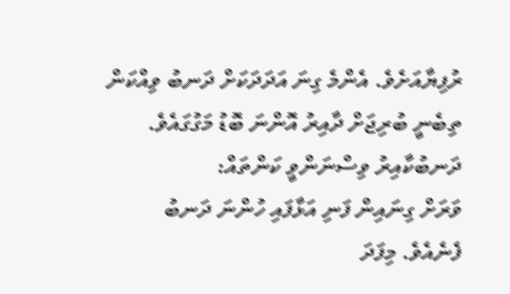ރުފިޔާއަށެވެ. އެންމެ ގިނަ އަދަދަކަށް ދަނބު ވިއްކަން ތިބެނީ ބުރިޖަށް ދާއިރު އޮންނަ ބޮޑު މަގުގައެވެ.
ދަނބުކާއިރު ވިސްނަންވީ ކަންތައް:
ވަރަށް ގިނައިން ފަނި އަޅާފައި ހުންނަ ދަނބު ފެނެއެވެ. މިފަދަ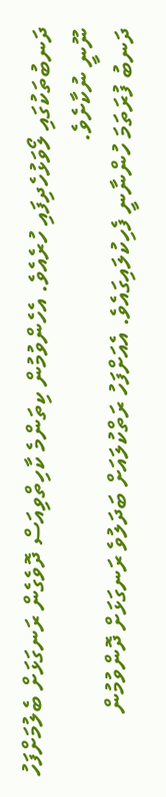ދަނބުތަކުގައި ލޯވަޅުހެދިފައި ހުރެއެވެ. އެހެންވުމުން ކިތަންމެ ކާހިތްވިއަސް ދޮވެގެން ރަނގަޅަށް ބެލުމަށްފަހު ނޫނީ ނުކާށެވެ.
ދަނބު ފުރަތަމަ ހުންނާނީ ފެހިކުލައިގައެވެ. އެއަށްފަހު ރަތްކުލައަށް ބަދަލުވެ ރަނގަޅަށް ދޮންވުމުން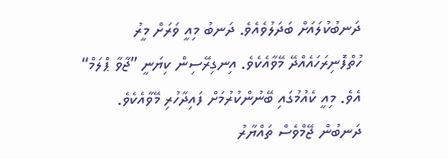ދަނބުކުލައަށް ބަދަލުވެއެވެ. ދަނބު މިއީ ވަރަށް މީރު ހުތްފޮނިރަހައެއްދޭ މޭވާއެކެވެ. އިނގިރޭސިން ކިޔަނީ ”ޖާވާ ޕްލަމް“ އެވެ. މިއީ ކެއުމުގައި ބޭނުންކުރުމަށް ފައިދާހުރި މޭވާއެކެވެ. ދަނބުން ޖޭމްވެސް ތައްޔާރު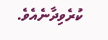ކުރެވިދާނެއެވެ.